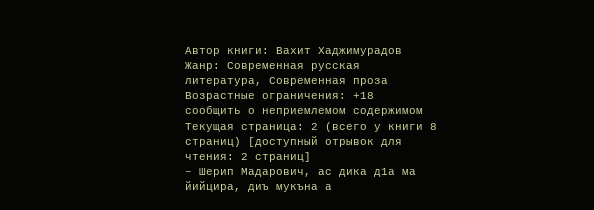Автор книги: Вахит Хаджимурадов
Жанр: Современная русская литература, Современная проза
Возрастные ограничения: +18
сообщить о неприемлемом содержимом
Текущая страница: 2 (всего у книги 8 страниц) [доступный отрывок для чтения: 2 страниц]
– Шерип Мадарович, ас дика д1а ма йийцира, диъ мукъна а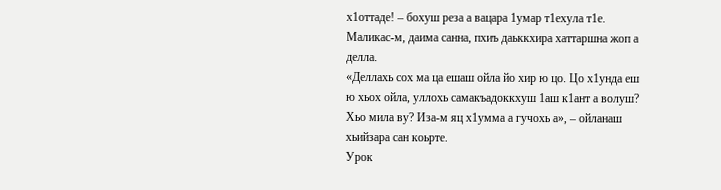х1оттаде! – бохуш реза а вацара 1умар т1ехула т1е.
Маликас-м, даима санна, пхиъ даьккхира хаттаршна жоп а делла.
«Деллахь сох ма ца ешаш ойла йо хир ю цо. Цо х1унда еш ю хьох ойла, уллохь самакъадоккхуш 1аш к1ант а волуш? Хьо мила ву? Иза-м яц х1умма а гучохь а», – ойланаш хьийзара сан коьрте.
Урок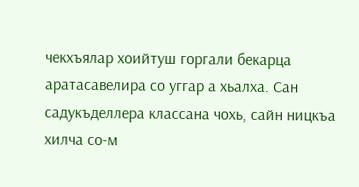чекхъялар хоийтуш горгали бекарца аратасавелира со уггар а хьалха. Сан садукъделлера классана чохь, сайн ницкъа хилча со-м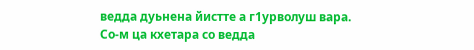ведда дуьнена йистте а г1урволуш вара. Со-м ца кхетара со ведда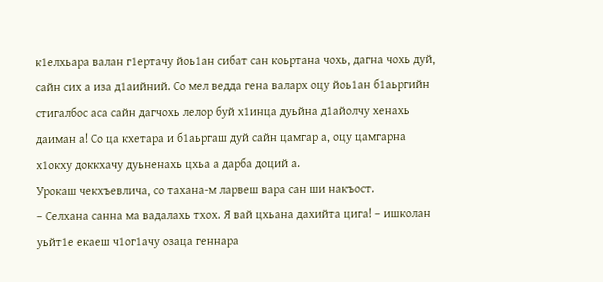к1елхьара валан г1ертачу йоь1ан сибат сан коьртана чохь, дагна чохь дуй, сайн сих а иза д1аийний. Со мел ведда гена валарх оцу йоь1ан б1аьргийн стигалбос аса сайн дагчохь лелор буй х1инца дуьйна д1айолчу хенахь даиман а! Со ца кхетара и б1аьргаш дуй сайн цамгар а, оцу цамгарна х1окху доккхачу дуьненахь цхьа а дарба доций а.
Урокаш чекхъевлича, со тахана-м ларвеш вара сан ши накъост.
– Селхана санна ма вадалахь тхох. Я вай цхьана дахийта цига! – ишколан уьйт1е екаеш ч1ог1ачу озаца геннара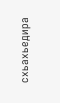схьахьедира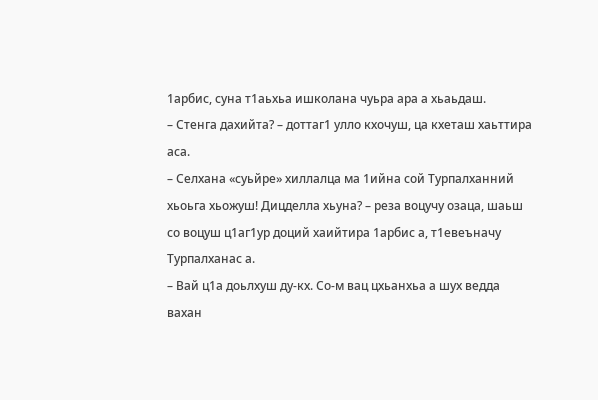1арбис, суна т1аьхьа ишколана чуьра ара а хьаьдаш.
– Стенга дахийта? – доттаг1 улло кхочуш, ца кхеташ хаьттира аса.
– Селхана «суьйре» хиллалца ма 1ийна сой Турпалханний хьоьга хьожуш! Дицделла хьуна? – реза воцучу озаца, шаьш со воцуш ц1аг1ур доций хаийтира 1арбис а, т1евеъначу Турпалханас а.
– Вай ц1а доьлхуш ду-кх. Со-м вац цхьанхьа а шух ведда вахан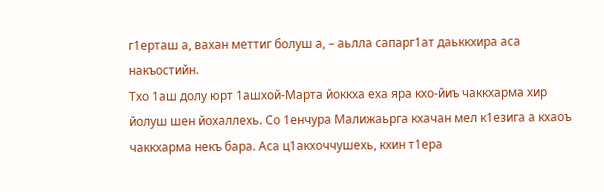г1ерташ а, вахан меттиг болуш а, – аьлла сапарг1ат даьккхира аса накъостийн.
Тхо 1аш долу юрт 1ашхой-Марта йоккха еха яра кхо-йиъ чаккхарма хир йолуш шен йохаллехь. Со 1енчура Малижаьрга кхачан мел к1езига а кхаоъ чаккхарма некъ бара. Аса ц1акхоччушехь, кхин т1ера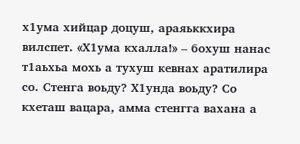х1ума хийцар доцуш, араяьккхира вилспет. «Х1ума кхалла!» – бохуш нанас т1аьхьа мохь а тухуш кевнах аратилира со. Стенга воьду? Х1унда воьду? Со кхеташ вацара, амма стенгга вахана а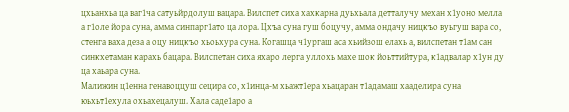цхьанхьа ца ваг1ча сатуьйрдолуш вацара. Вилспет сиха хахкарна дуьхьала детталучу механ х1уоно мелла а г1оле йора суна, амма синпарг1ато ца лора. Цхъа суна гуш боцучу, амма ондачу ницкъо вуьгуш вара со, стенга ваха деза а оцу ницкъо хьоьхура суна. Когашца ч1ургаш аса хьийзош елахь а, вилспетан т1ам сан синкхетаман карахь бацара. Вилспетан сиха яхаро лерга уллохь махе шок йоьттийтура, к1адвалар х1ун ду ца хаьара суна.
Малижин ц1енна генавоццуш сецира со, х1инца-м хьажт1ера хьацаран т1адамаш хааделира суна юьхьт1ехула охьахецалуш. Хала саде1аро а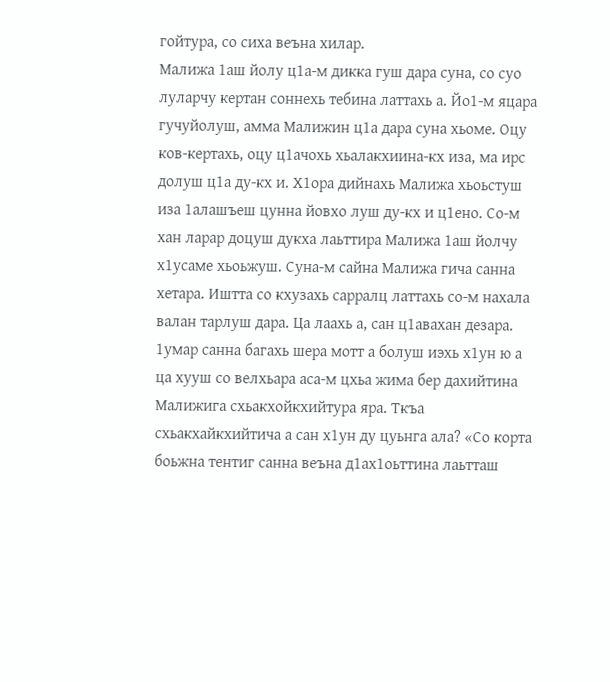гойтура, со сиха веъна хилар.
Малижа 1аш йолу ц1а-м дикка гуш дара суна, со суо луларчу кертан соннехь тебина латтахь а. Йо1-м яцара гучуйолуш, амма Малижин ц1а дара суна хьоме. Оцу ков-кертахь, оцу ц1ачохь хьалакхиина-кх иза, ма ирс долуш ц1а ду-кх и. Х1ора дийнахь Малижа хьоьстуш иза 1алашъеш цунна йовхо луш ду-кх и ц1ено. Со-м хан ларар доцуш дукха лаьттира Малижа 1аш йолчу х1усаме хьоьжуш. Суна-м сайна Малижа гича санна хетара. Иштта со кхузахь сарралц латтахь со-м нахала валан тарлуш дара. Ца лаахь а, сан ц1авахан дезара. 1умар санна багахь шера мотт а болуш иэхь х1ун ю а ца хууш со велхьара аса-м цхьа жима бер дахийтина Малижига схьакхойкхийтура яра. Ткъа схьакхайкхийтича а сан х1ун ду цуьнга ала? «Со корта боьжна тентиг санна веъна д1ах1оьттина лаьтташ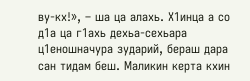ву-кх!», – ша ца алахь. Х1инца а со д1а ца г1ахь дехьа-сехьара ц1еношначура зударий, бераш дара сан тидам беш. Маликин керта кхин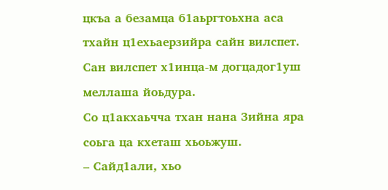цкъа а безамца б1аьргтоьхна аса тхайн ц1ехьаерзийра сайн вилспет. Сан вилспет х1инца-м догцадог1уш меллаша йоьдура.
Со ц1акхаьчча тхан нана Зийна яра соьга ца кхеташ хьоьжуш.
– Сайд1али, хьо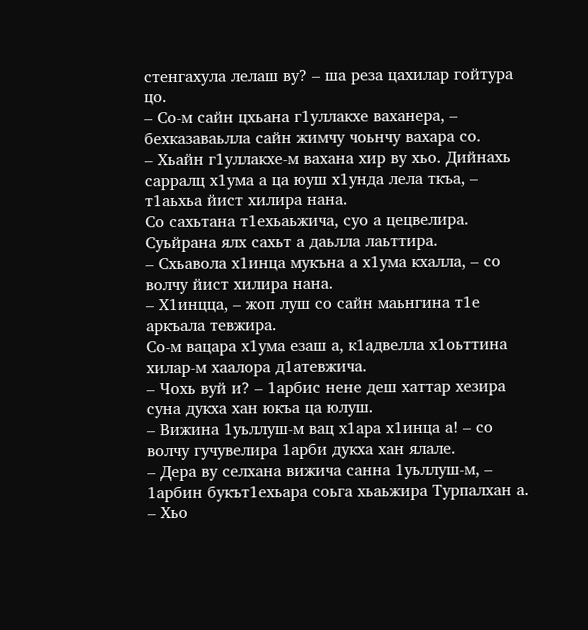стенгахула лелаш ву? – ша реза цахилар гойтура цо.
– Со-м сайн цхьана г1уллакхе ваханера, – бехказаваьлла сайн жимчу чоьнчу вахара со.
– Хьайн г1уллакхе-м вахана хир ву хьо. Дийнахь сарралц х1ума а ца юуш х1унда лела ткъа, – т1аьхьа йист хилира нана.
Со сахьтана т1ехьаьжича, суо а цецвелира. Суьйрана ялх сахьт а даьлла лаьттира.
– Схьавола х1инца мукъна а х1ума кхалла, – со волчу йист хилира нана.
– Х1инцца, – жоп луш со сайн маьнгина т1е аркъала тевжира.
Со-м вацара х1ума езаш а, к1адвелла х1оьттина хилар-м хаалора д1атевжича.
– Чохь вуй и? – 1арбис нене деш хаттар хезира суна дукха хан юкъа ца юлуш.
– Вижина 1уьллуш-м вац х1ара х1инца а! – со волчу гучувелира 1арби дукха хан ялале.
– Дера ву селхана вижича санна 1уьллуш-м, – 1арбин букът1ехьара соьга хьаьжира Турпалхан а.
– Хьо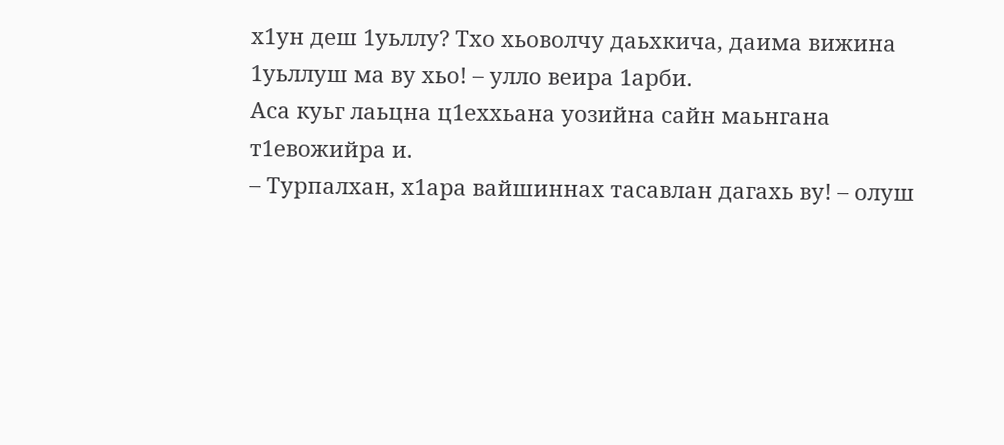х1ун деш 1уьллу? Тхо хьоволчу даьхкича, даима вижина 1уьллуш ма ву хьо! – улло веира 1арби.
Аса куьг лаьцна ц1еххьана уозийна сайн маьнгана т1евожийра и.
– Турпалхан, х1ара вайшиннах тасавлан дагахь ву! – олуш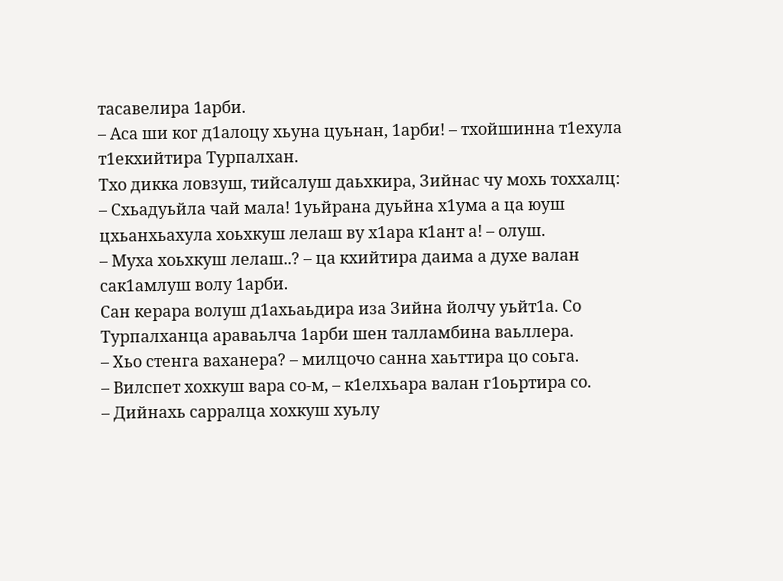тасавелира 1арби.
– Аса ши ког д1алоцу хьуна цуьнан, 1арби! – тхойшинна т1ехула т1екхийтира Турпалхан.
Тхо дикка ловзуш, тийсалуш даьхкира, Зийнас чу мохь тоххалц:
– Схьадуьйла чай мала! 1уьйрана дуьйна х1ума а ца юуш цхьанхьахула хоьхкуш лелаш ву х1ара к1ант а! – олуш.
– Муха хоьхкуш лелаш..? – ца кхийтира даима а духе валан сак1амлуш волу 1арби.
Сан керара волуш д1ахьаьдира иза Зийна йолчу уьйт1а. Со Турпалханца араваьлча 1арби шен талламбина ваьллера.
– Хьо стенга ваханера? – милцочо санна хаьттира цо соьга.
– Вилспет хохкуш вара со-м, – к1елхьара валан г1оьртира со.
– Дийнахь сарралца хохкуш хуьлу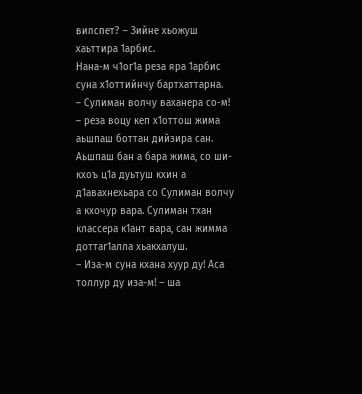вилспет? – Зийне хьожуш хаьттира 1арбис.
Нана-м ч1ог1а реза яра 1арбис суна х1оттийнчу бартхаттарна.
– Сулиман волчу ваханера со-м! – реза воцу кеп х1оттош жима аьшпаш боттан дийзира сан.
Аьшпаш бан а бара жима, со ши-кхоъ ц1а дуьтуш кхин а д1авахнехьара со Сулиман волчу а кхочур вара. Сулиман тхан классера к1ант вара, сан жимма доттаг1алла хьакхалуш.
– Иза-м суна кхана хуур ду! Аса толлур ду иза-м! – ша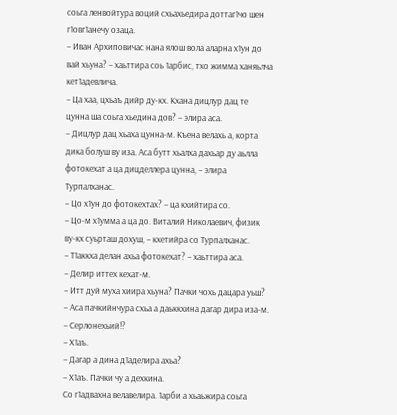соьга ленвойтура воций схьахьедира доттаг1чо шен г1овг1анечу озаца.
– Иван Архиповичас нана ялош вола аларна х1ун до вай хьуна? – хаьттира соь 1арбис, тхо жимма ханяьлча кет1адевлича.
– Ца хаа, цхьаъ дийр ду-кх. Кхана дицлур дац те цунна ша соьга хьедина дов? – элира аса.
– Дицлур дац хьаха цунна-м. Къена велахь а, корта дика болуш ву иза. Аса бутт хьалха дахьар ду аьлла фотокехат а ца дицделлера цунна, – элира Турпалханас.
– Цо х1ун до фотокехтах? – ца кхийтира со.
– Цо-м х1умма а ца до. Виталий Николаевич, физик ву-кх суьрташ дохуш, – кхетийра со Турпалханас.
– Т1аккха делан ахьа фотокехат? – хаьттира аса.
– Делир иттех кехат-м.
– Итт дуй муха хиира хьуна? Пачки чохь дацара уьш?
– Аса пачкийнчура схьа а даьккхина дагар дира иза-м.
– Серлонехьий!?
– Х1аъ.
– Дагар а дина д1аделира ахьа?
– Х1аъ. Пачки чу а дехкина.
Со г1адвахна велавелира. 1арби а хьаьжира соьга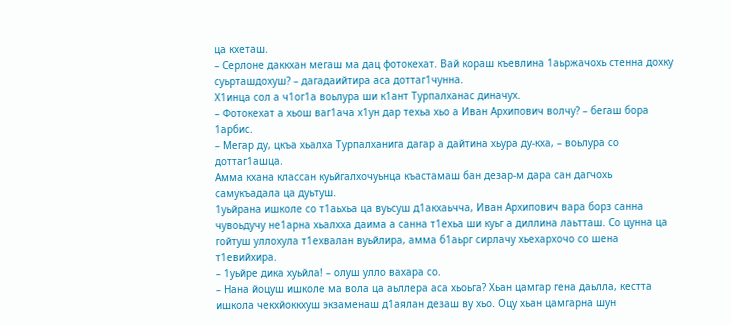ца кхеташ.
– Серлоне даккхан мегаш ма дац фотокехат. Вай кораш къевлина 1аьржачохь стенна дохку суьрташдохуш? – дагадаийтира аса доттаг1чунна.
Х1инца сол а ч1ог1а воьлура ши к1ант Турпалханас диначух.
– Фотокехат а хьош ваг1ача х1ун дар техьа хьо а Иван Архипович волчу? – бегаш бора 1арбис.
– Мегар ду, цкъа хьалха Турпалханига дагар а дайтина хьура ду-кха, – воьлура со доттаг1ашца.
Амма кхана классан куьйгалхочуьнца къастамаш бан дезар-м дара сан дагчохь самукъадала ца дуьтуш.
1уьйрана ишколе со т1аьхьа ца вуьсуш д1акхаьчча, Иван Архипович вара борз санна чувоьдучу не1арна хьалхха даима а санна т1ехьа ши куьг а диллина лаьтташ. Со цунна ца гойтуш уллохула т1ехвалан вуьйлира, амма б1аьрг сирлачу хьехархочо со шена т1евийхира.
– 1уьйре дика хуьйла! – олуш улло вахара со.
– Нана йоцуш ишколе ма вола ца аьллера аса хьоьга? Хьан цамгар гена даьлла, кестта ишкола чекхйоккхуш экзаменаш д1аялан дезаш ву хьо. Оцу хьан цамгарна шун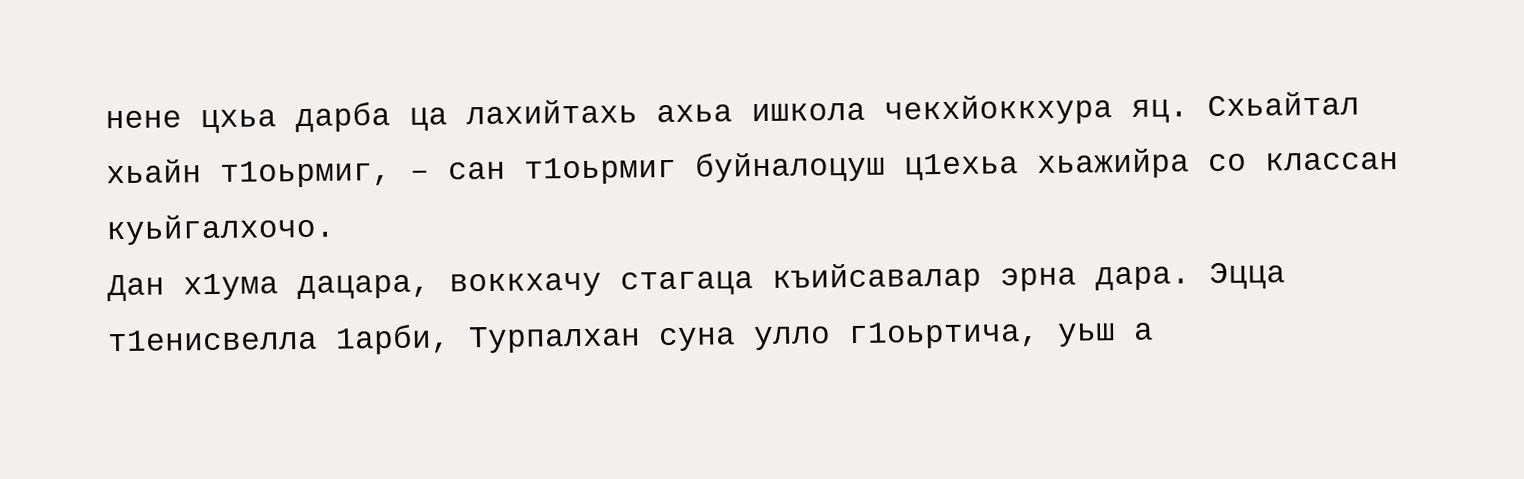нене цхьа дарба ца лахийтахь ахьа ишкола чекхйоккхура яц. Схьайтал хьайн т1оьрмиг, – сан т1оьрмиг буйналоцуш ц1ехьа хьажийра со классан куьйгалхочо.
Дан х1ума дацара, воккхачу стагаца къийсавалар эрна дара. Эцца т1енисвелла 1арби, Турпалхан суна улло г1оьртича, уьш а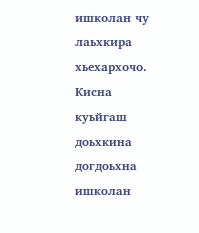ишколан чу лаьхкира хьехархочо.
Кисна куьйгаш доьхкина догдоьхна ишколан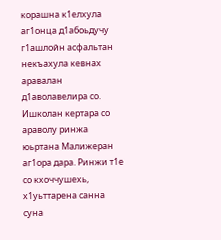корашна к1елхула аг1онца д1абоьдучу г1ашлойн асфальтан некъахула кевнах аравалан д1аволавелира со. Ишколан кертара со араволу ринжа юьртана Малижеран аг1ора дара. Ринжи т1е со кхоччушехь, х1уьттарена санна суна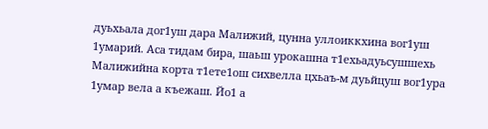дуьхьала дог1уш дара Малижий, цунна уллоиккхина вог1уш 1умарий. Аса тидам бира, шаьш урокашна т1ехьадуьсушшехь Малижийна корта т1ете1ош сихвелла цхьаъ-м дуьйцуш вог1ура 1умар вела а къежаш. Йо1 а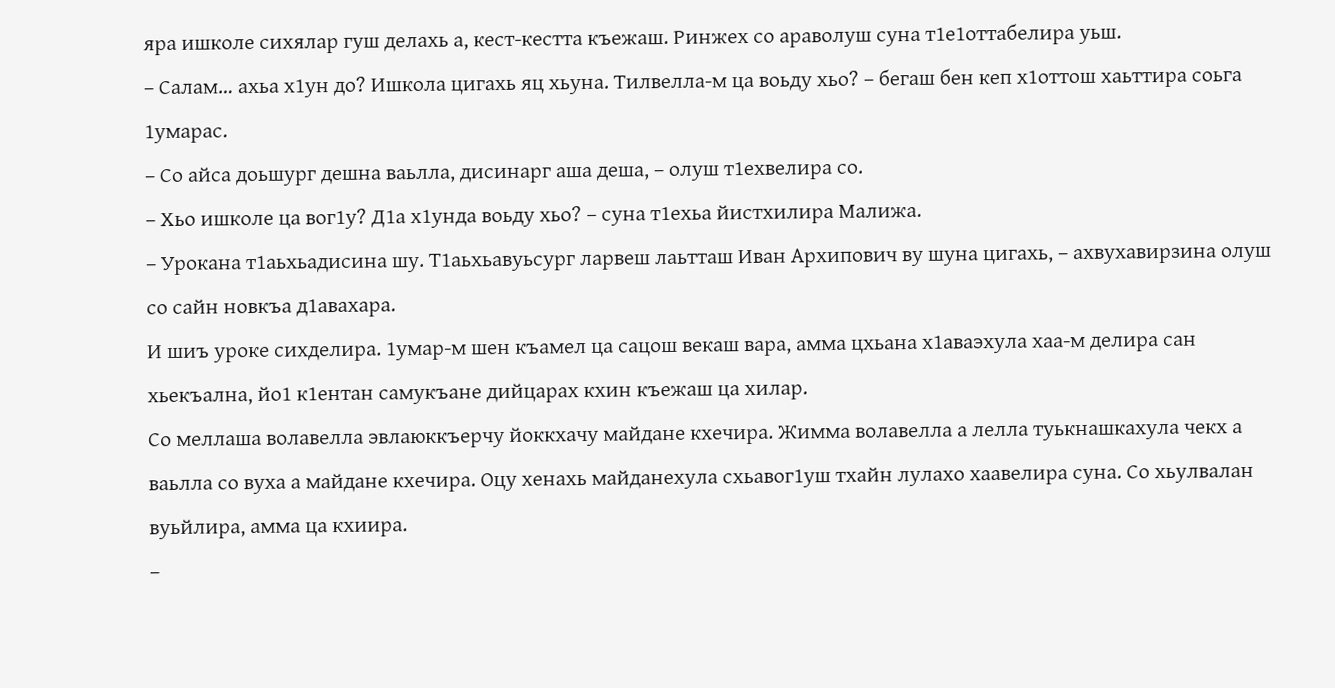яра ишколе сихялар гуш делахь а, кест-кестта къежаш. Ринжех со араволуш суна т1е1оттабелира уьш.
– Салам… ахьа х1ун до? Ишкола цигахь яц хьуна. Тилвелла-м ца воьду хьо? – бегаш бен кеп х1оттош хаьттира соьга 1умарас.
– Со айса доьшург дешна ваьлла, дисинарг аша деша, – олуш т1ехвелира со.
– Хьо ишколе ца вог1у? Д1а х1унда воьду хьо? – суна т1ехьа йистхилира Малижа.
– Урокана т1аьхьадисина шу. Т1аьхьавуьсург ларвеш лаьтташ Иван Архипович ву шуна цигахь, – ахвухавирзина олуш со сайн новкъа д1авахара.
И шиъ уроке сихделира. 1умар-м шен къамел ца сацош векаш вара, амма цхьана х1аваэхула хаа-м делира сан хьекъална, йо1 к1ентан самукъане дийцарах кхин къежаш ца хилар.
Со меллаша волавелла эвлаюккъерчу йоккхачу майдане кхечира. Жимма волавелла а лелла туькнашкахула чекх а ваьлла со вуха а майдане кхечира. Оцу хенахь майданехула схьавог1уш тхайн лулахо хаавелира суна. Со хьулвалан вуьйлира, амма ца кхиира.
–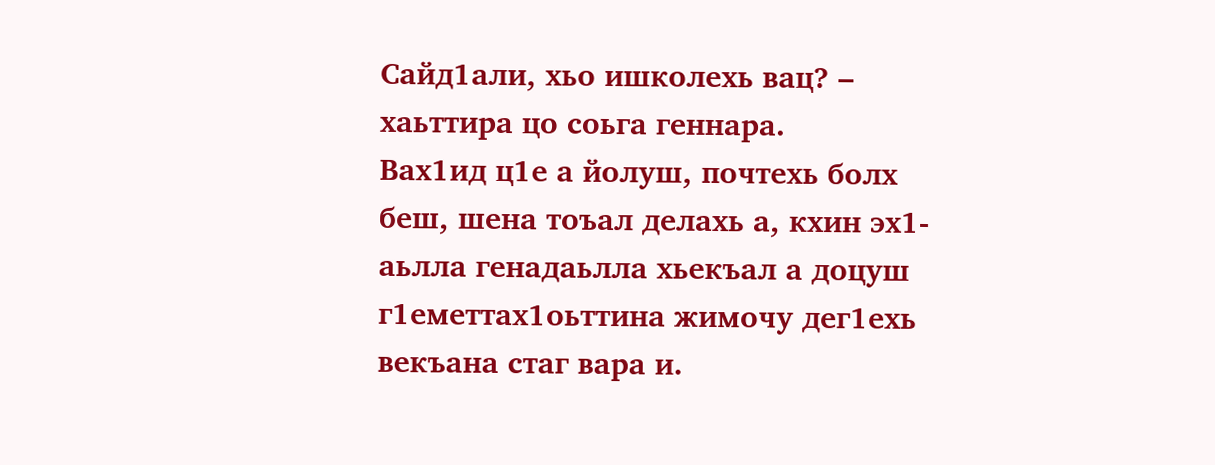Сайд1али, хьо ишколехь вац? – хаьттира цо соьга геннара.
Вах1ид ц1е а йолуш, почтехь болх беш, шена тоъал делахь а, кхин эх1-аьлла генадаьлла хьекъал а доцуш г1еметтах1оьттина жимочу дег1ехь векъана стаг вара и.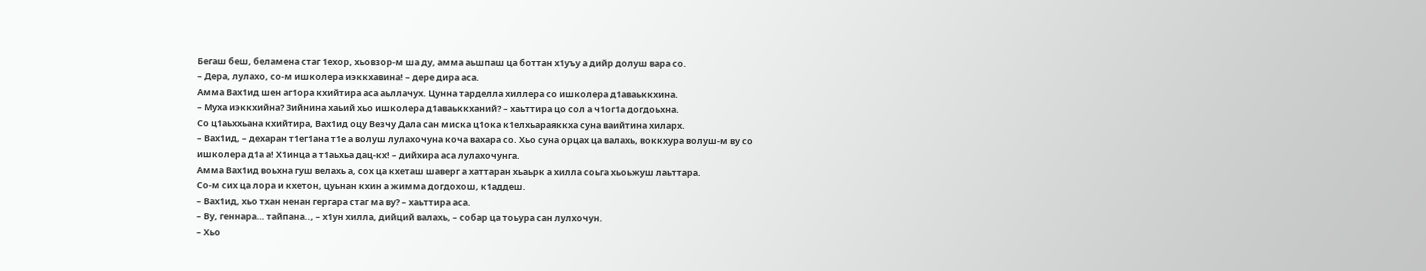Бегаш беш, беламена стаг 1ехор, хьовзор-м ша ду, амма аьшпаш ца боттан х1уъу а дийр долуш вара со.
– Дера, лулахо, со-м ишколера иэккхавина! – дере дира аса.
Амма Вах1ид шен аг1ора кхийтира аса аьллачух. Цунна тарделла хиллера со ишколера д1аваьккхина.
– Муха иэккхийна? Зийнина хаьий хьо ишколера д1аваьккханий? – хаьттира цо сол а ч1ог1а догдоьхна.
Со ц1аьххьана кхийтира, Вах1ид оцу Везчу Дала сан миска ц1ока к1елхьараяккха суна ваийтина хиларх.
– Вах1ид, – дехаран т1ег1ана т1е а волуш лулахочуна коча вахара со. Хьо суна орцах ца валахь, воккхура волуш-м ву со ишколера д1а а! Х1инца а т1аьхьа дац-кх! – дийхира аса лулахочунга.
Амма Вах1ид воьхна гуш велахь а, сох ца кхеташ шаверг а хаттаран хьаьрк а хилла соьга хьоьжуш лаьттара.
Со-м сих ца лора и кхетон, цуьнан кхин а жимма догдохош, к1аддеш.
– Вах1ид, хьо тхан ненан гергара стаг ма ву? – хаьттира аса.
– Ву, геннара… тайпана.., – х1ун хилла, дийций валахь, – собар ца тоьура сан лулхочун.
– Хьо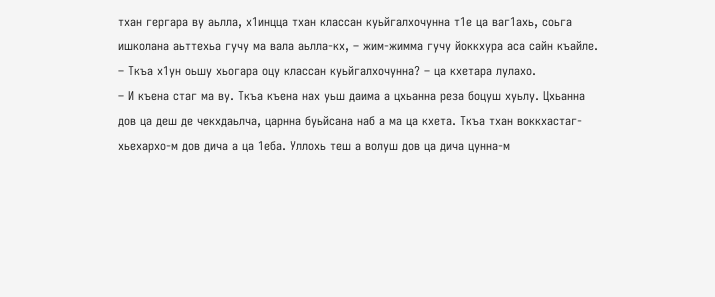тхан гергара ву аьлла, х1инцца тхан классан куьйгалхочунна т1е ца ваг1ахь, соьга ишколана аьттехьа гучу ма вала аьлла-кх, – жим-жимма гучу йоккхура аса сайн къайле.
– Ткъа х1ун оьшу хьогара оцу классан куьйгалхочунна? – ца кхетара лулахо.
– И къена стаг ма ву. Ткъа къена нах уьш даима а цхьанна реза боцуш хуьлу. Цхьанна дов ца деш де чекхдаьлча, царнна буьйсана наб а ма ца кхета. Ткъа тхан воккхастаг-хьехархо-м дов дича а ца 1еба. Уллохь теш а волуш дов ца дича цунна-м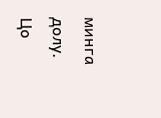минга долу. Цо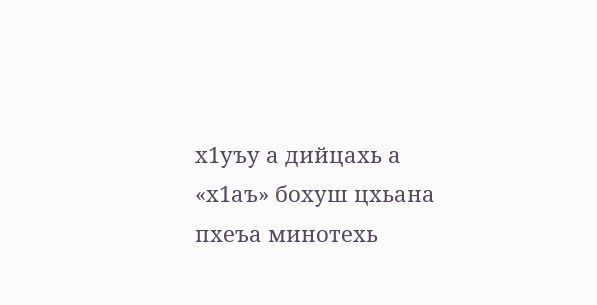х1уъу а дийцахь а «х1аъ» бохуш цхьана пхеъа минотехь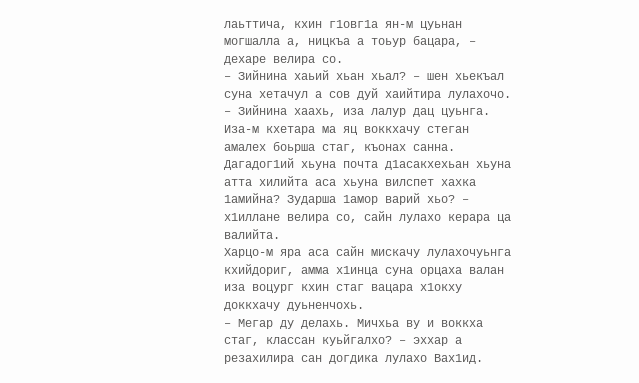лаьттича, кхин г1овг1а ян-м цуьнан могшалла а, ницкъа а тоьур бацара, – дехаре велира со.
– Зийнина хаьий хьан хьал? – шен хьекъал суна хетачул а сов дуй хаийтира лулахочо.
– Зийнина хаахь, иза лалур дац цуьнга. Иза-м кхетара ма яц воккхачу стеган амалех боьрша стаг, къонах санна. Дагадог1ий хьуна почта д1асакхехьан хьуна атта хилийта аса хьуна вилспет хахка 1амийна? Зударша 1амор варий хьо? – х1иллане велира со, сайн лулахо керара ца валийта.
Харцо-м яра аса сайн мискачу лулахочуьнга кхийдориг, амма х1инца суна орцаха валан иза воцург кхин стаг вацара х1окху доккхачу дуьненчохь.
– Мегар ду делахь. Мичхьа ву и воккха стаг, классан куьйгалхо? – эххар а резахилира сан догдика лулахо Вах1ид.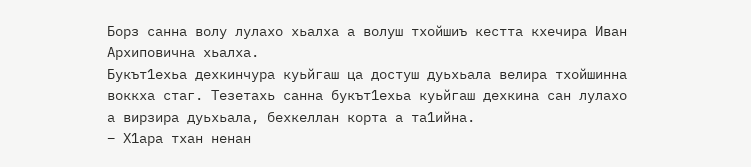Борз санна волу лулахо хьалха а волуш тхойшиъ кестта кхечира Иван Архиповична хьалха.
Букът1ехьа дехкинчура куьйгаш ца достуш дуьхьала велира тхойшинна воккха стаг. Тезетахь санна букът1ехьа куьйгаш дехкина сан лулахо а вирзира дуьхьала, бехкеллан корта а та1ийна.
– Х1ара тхан ненан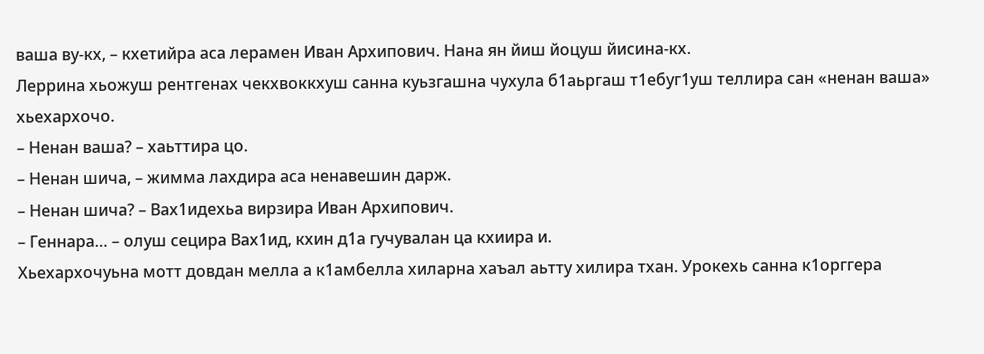ваша ву-кх, – кхетийра аса лерамен Иван Архипович. Нана ян йиш йоцуш йисина-кх.
Леррина хьожуш рентгенах чекхвоккхуш санна куьзгашна чухула б1аьргаш т1ебуг1уш теллира сан «ненан ваша» хьехархочо.
– Ненан ваша? – хаьттира цо.
– Ненан шича, – жимма лахдира аса ненавешин дарж.
– Ненан шича? – Вах1идехьа вирзира Иван Архипович.
– Геннара… – олуш сецира Вах1ид, кхин д1а гучувалан ца кхиира и.
Хьехархочуьна мотт довдан мелла а к1амбелла хиларна хаъал аьтту хилира тхан. Урокехь санна к1орггера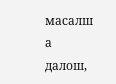масалш а далош,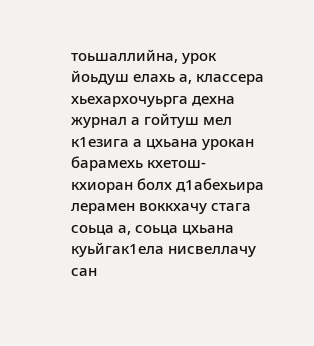тоьшаллийна, урок йоьдуш елахь а, классера хьехархочуьрга дехна журнал а гойтуш мел к1езига а цхьана урокан барамехь кхетош-кхиоран болх д1абехьира лерамен воккхачу стага соьца а, соьца цхьана куьйгак1ела нисвеллачу сан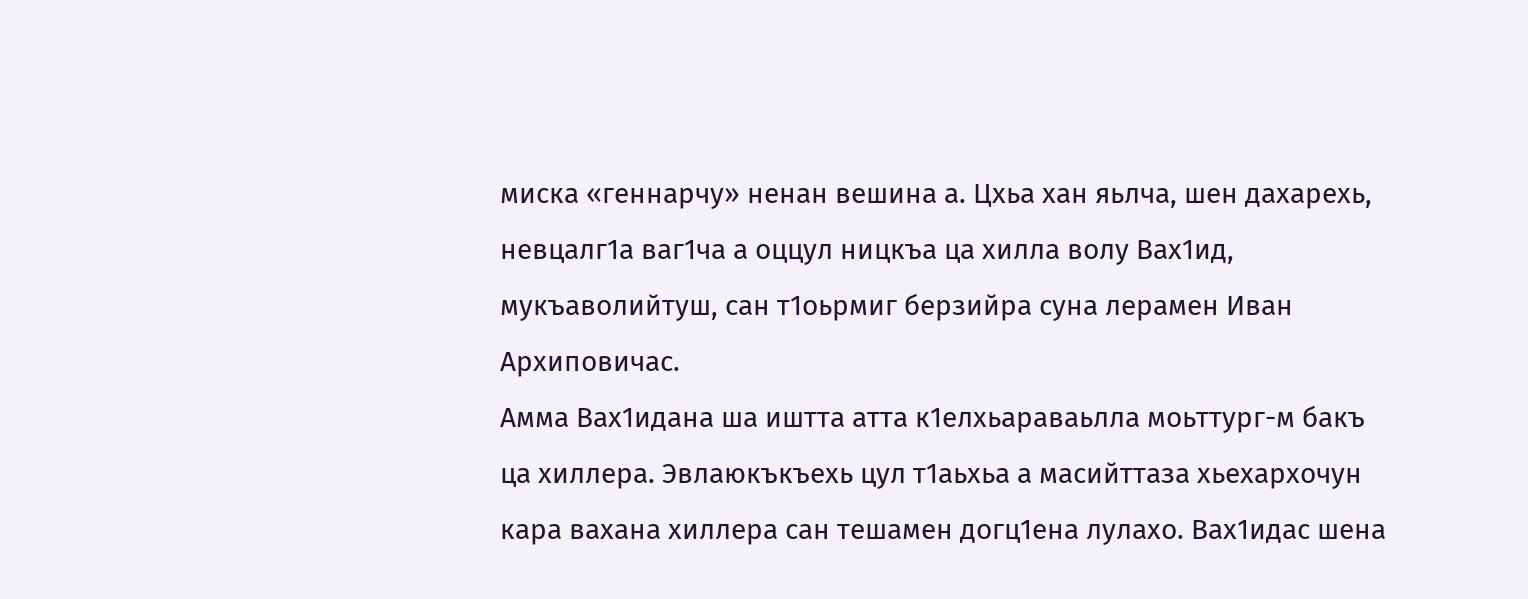миска «геннарчу» ненан вешина а. Цхьа хан яьлча, шен дахарехь, невцалг1а ваг1ча а оццул ницкъа ца хилла волу Вах1ид, мукъаволийтуш, сан т1оьрмиг берзийра суна лерамен Иван Архиповичас.
Амма Вах1идана ша иштта атта к1елхьараваьлла моьттург-м бакъ ца хиллера. Эвлаюкъкъехь цул т1аьхьа а масийттаза хьехархочун кара вахана хиллера сан тешамен догц1ена лулахо. Вах1идас шена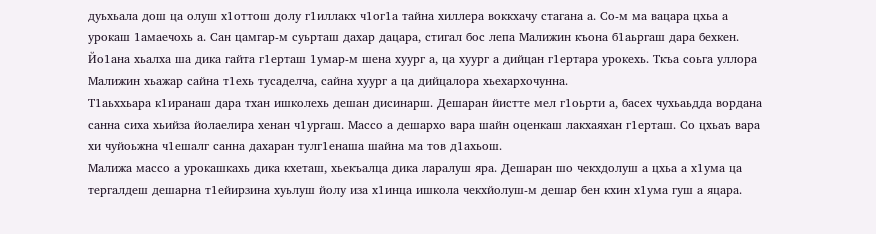дуьхьала дош ца олуш х1оттош долу г1иллакх ч1ог1а тайна хиллера воккхачу стагана а. Со-м ма вацара цхьа а урокаш 1амаечохь а. Сан цамгар-м суьрташ дахар дацара, стигал бос лепа Малижин къона б1аьргаш дара бехкен. Йо1ана хьалха ша дика гайта г1ерташ 1умар-м шена хуург а, ца хуург а дийцан г1ертара урокехь. Ткъа соьга уллора Малижин хьажар сайна т1ехь тусаделча, сайна хуург а ца дийцалора хьехархочунна.
Т1аьххьара к1иранаш дара тхан ишколехь дешан дисинарш. Дешаран йистте мел г1оьрти а, басех чухьаьдда вордана санна сиха хьийза йолаелира хенан ч1ургаш. Массо а дешархо вара шайн оценкаш лакхаяхан г1ерташ. Со цхьаъ вара хи чуйоьжна ч1ешалг санна дахаран тулг1енаша шайна ма тов д1ахьош.
Малижа массо а урокашкахь дика кхеташ, хьекъалца дика ларалуш яра. Дешаран шо чекхдолуш а цхьа а х1ума ца тергалдеш дешарна т1ейирзина хуьлуш йолу иза х1инца ишкола чекхйолуш-м дешар бен кхин х1ума гуш а яцара.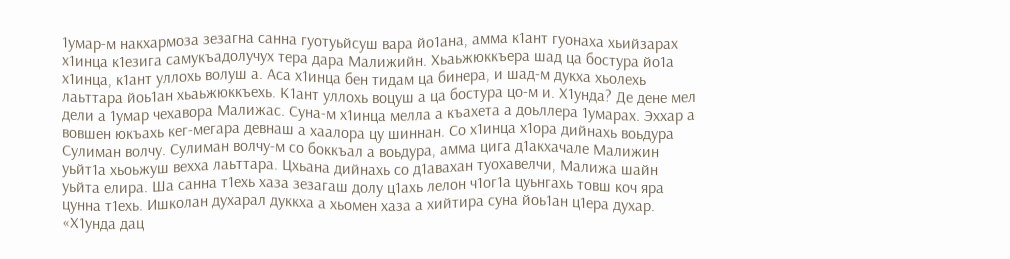1умар-м накхармоза зезагна санна гуотуьйсуш вара йо1ана, амма к1ант гуонаха хьийзарах х1инца к1езига самукъадолучух тера дара Малижийн. Хьаьжюккъера шад ца бостура йо1а х1инца, к1ант уллохь волуш а. Аса х1инца бен тидам ца бинера, и шад-м дукха хьолехь лаьттара йоь1ан хьаьжюккъехь. К1ант уллохь воцуш а ца бостура цо-м и. Х1унда? Де дене мел дели а 1умар чехавора Малижас. Суна-м х1инца мелла а къахета а доьллера 1умарах. Эххар а вовшен юкъахь кег-мегара девнаш а хаалора цу шиннан. Со х1инца х1ора дийнахь воьдура Сулиман волчу. Сулиман волчу-м со боккъал а воьдура, амма цига д1акхачале Малижин уьйт1а хьоьжуш вехха лаьттара. Цхьана дийнахь со д1авахан туохавелчи, Малижа шайн уьйта елира. Ша санна т1ехь хаза зезагаш долу ц1ахь лелон ч1ог1а цуьнгахь товш коч яра цунна т1ехь. Ишколан духарал дуккха а хьомен хаза а хийтира суна йоь1ан ц1ера духар. «Х1унда дац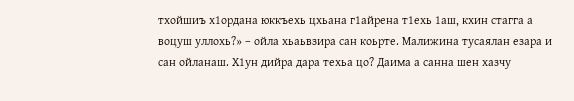тхойшиъ х1ордана юккъехь цхьана г1айрена т1ехь 1аш, кхин стагга а воцуш уллохь?» – ойла хьаьвзира сан коьрте. Малижина тусаялан езара и сан ойланаш. Х1ун дийра дара техьа цо? Даима а санна шен хазчу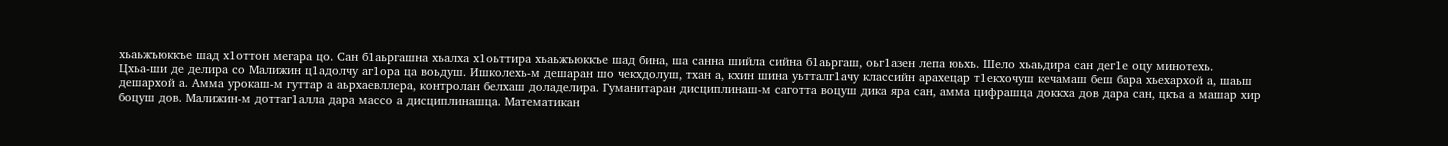хьаьжъюккъе шад х1оттон мегара цо. Сан б1аьргашна хьалха х1оьттира хьаьжъюккъе шад бина, ша санна шийла сийна б1аьргаш, оьг1азен лепа юьхь. Шело хьаьдира сан дег1е оцу минотехь.
Цхьа-ши де делира со Малижин ц1адолчу аг1ора ца воьдуш. Ишколехь-м дешаран шо чекхдолуш, тхан а, кхин шина уьтталг1ачу классийн арахецар т1екхочуш кечамаш беш бара хьехархой а, шаьш дешархой а. Амма урокаш-м гуттар а аьрхаевллера, контролан белхаш доладелира. Гуманитаран дисциплинаш-м саготта воцуш дика яра сан, амма цифрашца доккха дов дара сан, цкъа а машар хир боцуш дов. Малижин-м доттаг1алла дара массо а дисциплинашца. Математикан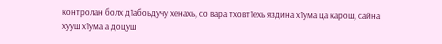контролан болх д1абоьдучу хенахь, со вара тховт1ехь яздина х1ума ца карош, сайна хууш х1ума а доцуш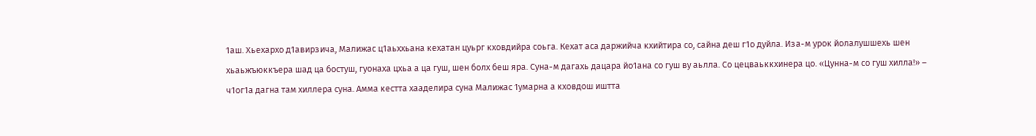1аш. Хьехархо д1авирзича, Малижас ц1аьххьана кехатан цуьрг кховдийра соьга. Кехат аса даржийча кхийтира со, сайна деш г1о дуйла. Иза-м урок йолалушшехь шен хьаьжъюккъера шад ца бостуш, гуонаха цхьа а ца гуш, шен болх беш яра. Суна-м дагахь дацара йо1ана со гуш ву аьлла. Со цецваьккхинера цо. «Цунна-м со гуш хилла!» – ч1ог1а дагна там хиллера суна. Амма кестта хааделира суна Малижас 1умарна а кховдош иштта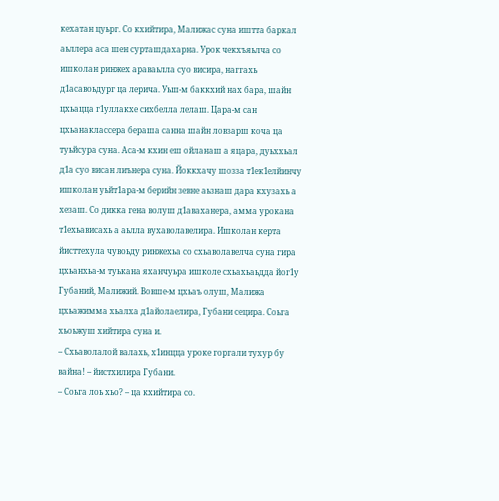кехатан цуьрг. Со кхийтира, Малижас суна иштта баркал аьллера аса шен сурташдахарна. Урок чекхъяьлча со ишколан ринжех араваьлла суо висира, наггахь д1асавоьдург ца лерича. Уьш-м баккхий нах бара, шайн цхьацца г1уллакхе сихбелла лелаш. Цара-м сан цхьанаклассера бераша санна шайн ловзарш коча ца туьйсура суна. Аса-м кхин еш ойланаш а яцара, дуьххьал д1а суо висан лиънера суна. Йоккхачу шозза т1ек1елйинчу ишколан уьйт1ара-м берийн зевне аьзнаш дара кхузахь а хезаш. Со дикка гена волуш д1аваханера, амма урокана т1ехьависахь а аьлла вухаволавелира. Ишколан керта йисттехула чувоьду ринжехьа со схьаволавелча суна гира цхьанхьа-м туькана яханчуьра ишколе схьахьаьдда йог1у Губаний, Малижий. Вовше-м цхьаъ олуш, Малижа цхьажимма хьалха д1айолаелира, Губани сецира. Соьга хьоьжуш хийтира суна и.
– Схьаволалой валахь, х1инцца уроке горгали тухур бу вайна! – йистхилира Губани.
– Соьга лоь хьо? – ца кхийтира со.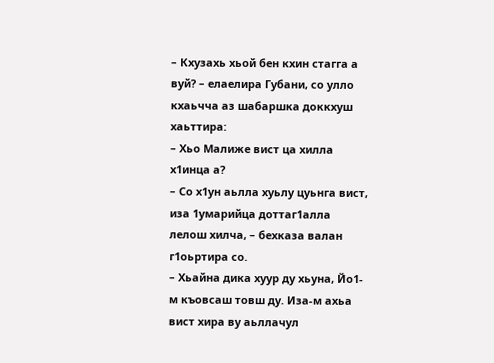– Кхузахь хьой бен кхин стагга а вуй? – елаелира Губани, со улло кхаьчча аз шабаршка доккхуш хаьттира:
– Хьо Малиже вист ца хилла х1инца а?
– Со х1ун аьлла хуьлу цуьнга вист, иза 1умарийца доттаг1алла лелош хилча, – бехказа валан г1оьртира со.
– Хьайна дика хуур ду хьуна, Йо1-м къовсаш товш ду. Иза-м ахьа вист хира ву аьллачул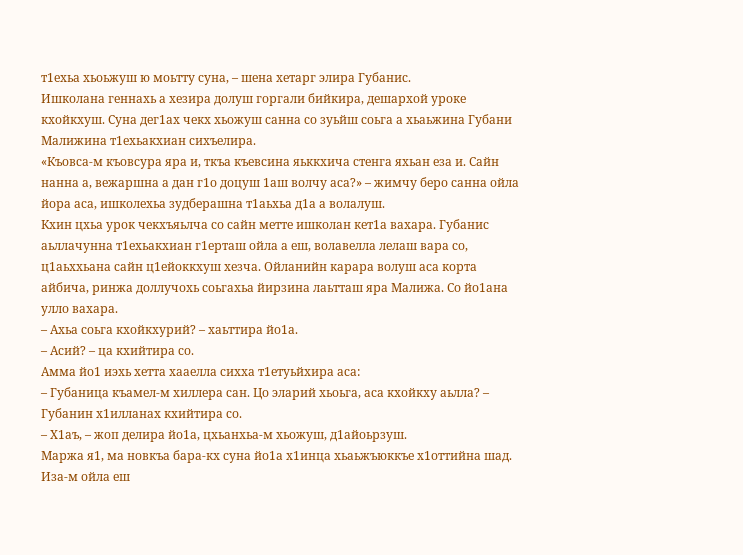т1ехьа хьоьжуш ю моьтту суна, – шена хетарг элира Губанис.
Ишколана геннахь а хезира долуш горгали бийкира, дешархой уроке кхойкхуш. Суна дег1ах чекх хьожуш санна со зуьйш соьга а хьаьжина Губани Малижина т1ехьакхиан сихъелира.
«Къовса-м къовсура яра и, ткъа къевсина яьккхича стенга яхьан еза и. Сайн нанна а, вежаршна а дан г1о доцуш 1аш волчу аса?» – жимчу беро санна ойла йора аса, ишколехьа зудберашна т1аьхьа д1а а волалуш.
Кхин цхьа урок чекхъяьлча со сайн метте ишколан кет1а вахара. Губанис аьллачунна т1ехьакхиан г1ерташ ойла а еш, волавелла лелаш вара со, ц1аьххьана сайн ц1ейоккхуш хезча. Ойланийн карара волуш аса корта айбича, ринжа доллучохь соьгахьа йирзина лаьтташ яра Малижа. Со йо1ана улло вахара.
– Ахьа соьга кхойкхурий? – хаьттира йо1а.
– Асий? – ца кхийтира со.
Амма йо1 иэхь хетта хааелла сихха т1етуьйхира аса:
– Губаница къамел-м хиллера сан. Цо эларий хьоьга, аса кхойкху аьлла? – Губанин х1илланах кхийтира со.
– Х1аъ, – жоп делира йо1а, цхьанхьа-м хьожуш, д1айоьрзуш.
Маржа я1, ма новкъа бара-кх суна йо1а х1инца хьаьжъюккъе х1оттийна шад. Иза-м ойла еш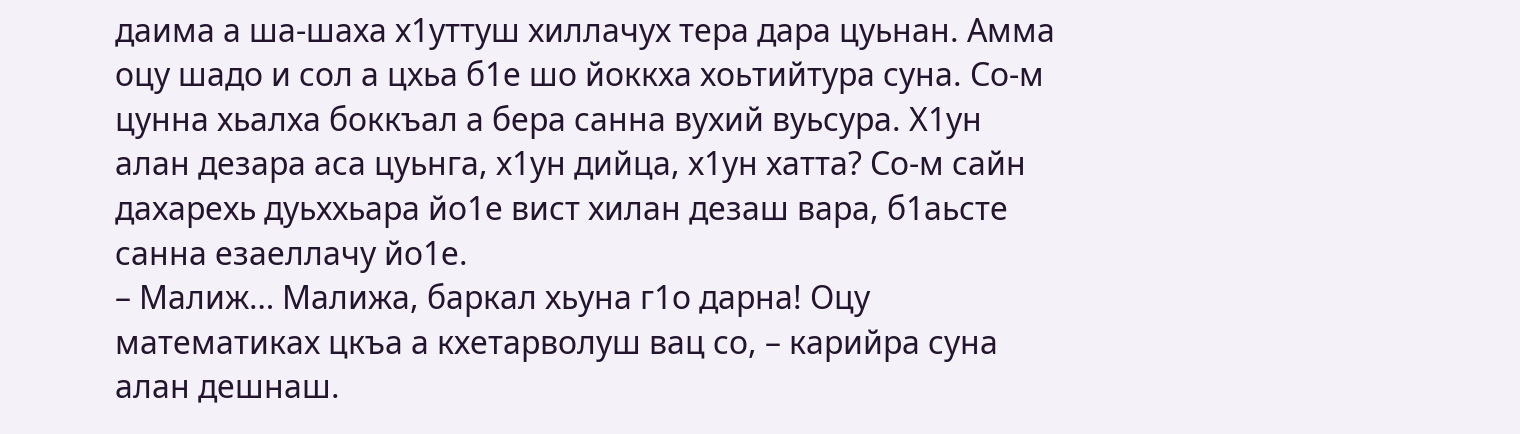даима а ша-шаха х1уттуш хиллачух тера дара цуьнан. Амма оцу шадо и сол а цхьа б1е шо йоккха хоьтийтура суна. Со-м цунна хьалха боккъал а бера санна вухий вуьсура. Х1ун алан дезара аса цуьнга, х1ун дийца, х1ун хатта? Со-м сайн дахарехь дуьххьара йо1е вист хилан дезаш вара, б1аьсте санна езаеллачу йо1е.
– Малиж… Малижа, баркал хьуна г1о дарна! Оцу математиках цкъа а кхетарволуш вац со, – карийра суна алан дешнаш.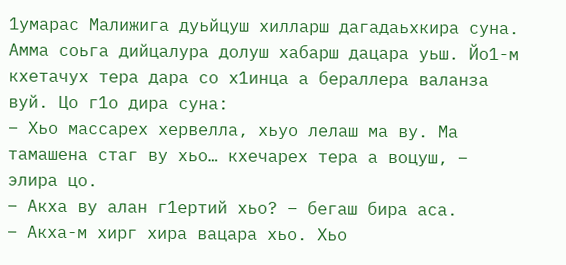1умарас Малижига дуьйцуш хилларш дагадаьхкира суна. Амма соьга дийцалура долуш хабарш дацара уьш. Йо1-м кхетачух тера дара со х1инца а бераллера валанза вуй. Цо г1о дира суна:
– Хьо массарех хервелла, хьуо лелаш ма ву. Ма тамашена стаг ву хьо… кхечарех тера а воцуш, – элира цо.
– Акха ву алан г1ертий хьо? – бегаш бира аса.
– Акха-м хирг хира вацара хьо. Хьо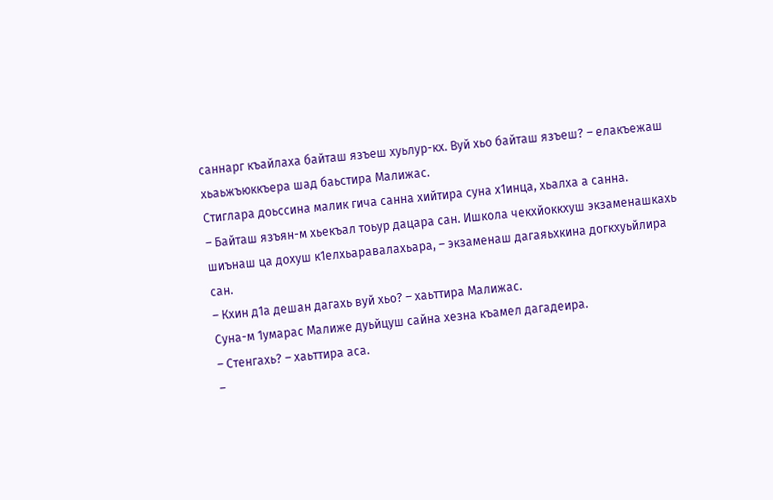саннарг къайлаха байташ язъеш хуьлур-кх. Вуй хьо байташ язъеш? – елакъежаш хьаьжъюккъера шад баьстира Малижас.
Стиглара доьссина малик гича санна хийтира суна х1инца, хьалха а санна.
– Байташ язъян-м хьекъал тоьур дацара сан. Ишкола чекхйоккхуш экзаменашкахь шиънаш ца дохуш к1елхьаравалахьара, – экзаменаш дагаяьхкина догкхуьйлира сан.
– Кхин д1а дешан дагахь вуй хьо? – хаьттира Малижас.
Суна-м 1умарас Малиже дуьйцуш сайна хезна къамел дагадеира.
– Стенгахь? – хаьттира аса.
–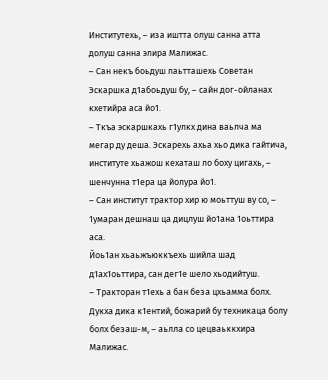Институтехь, – иза иштта олуш санна атта долуш санна элира Малижас.
– Сан некъ боьдуш лаьтташехь Советан Эскаршка д1абоьдуш бу, – сайн дог-ойланах кхетийра аса йо1.
– Ткъа эскаршкахь г1улкх дина ваьлча ма мегар ду деша. Эскарехь ахьа хьо дика гайтича, институте хьажош кехаташ ло боху цигахь, – шенчунна т1ера ца йолура йо1.
– Сан институт трактор хир ю моьттуш ву со, – 1умаран дешнаш ца дицлуш йо1ана 1оьттира аса.
Йоь1ан хьаьжъюккъехь шийла шад д1ах1оьттира, сан дег1е шело хьодийтуш.
– Тракторан т1ехь а бан беза цхьамма болх. Дукха дика к1ентий, божарий бу техникаца болу болх безаш-м, – аьлла со цецваьккхира Малижас.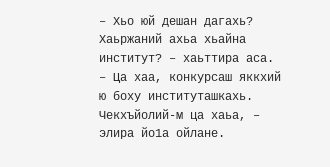– Хьо юй дешан дагахь? Хаьржаний ахьа хьайна институт? – хаьттира аса.
– Ца хаа, конкурсаш яккхий ю боху институташкахь. Чекхъйолий-м ца хаьа, – элира йо1а ойлане.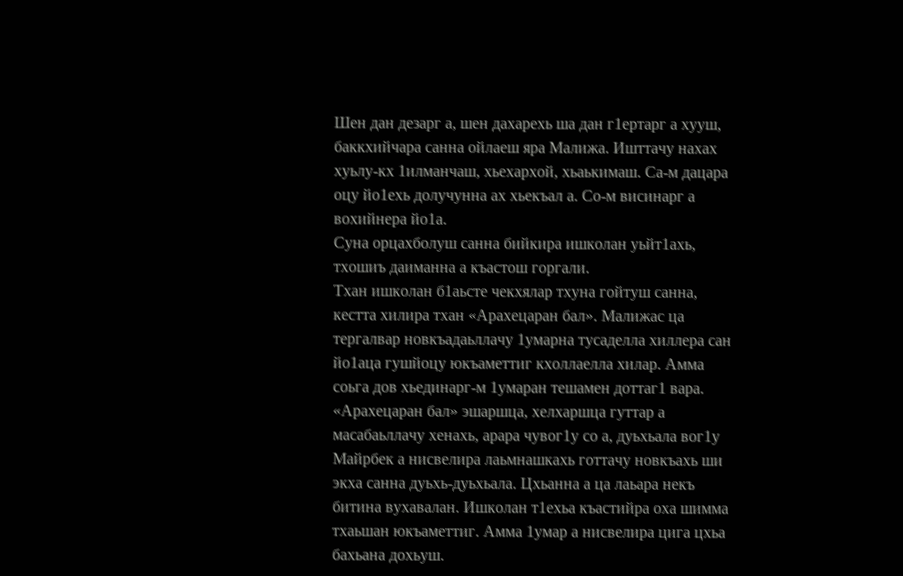Шен дан дезарг а, шен дахарехь ша дан г1ертарг а хууш, баккхийчара санна ойлаеш яра Малижа. Ишттачу нахах хуьлу-кх 1илманчаш, хьехархой, хьаькимаш. Са-м дацара оцу йо1ехь долучунна ах хьекъал а. Со-м висинарг а вохийнера йо1а.
Суна орцахболуш санна бийкира ишколан уьйт1ахь, тхошиъ даиманна а къастош горгали.
Тхан ишколан б1аьсте чекхялар тхуна гойтуш санна, кестта хилира тхан «Арахецаран бал». Малижас ца тергалвар новкъадаьллачу 1умарна тусаделла хиллера сан йо1аца гушйоцу юкъаметтиг кхоллаелла хилар. Амма соьга дов хьединарг-м 1умаран тешамен доттаг1 вара. «Арахецаран бал» эшаршца, хелхаршца гуттар а масабаьллачу хенахь, арара чувог1у со а, дуьхьала вог1у Майрбек а нисвелира лаьмнашкахь готтачу новкъахь ши экха санна дуьхь-дуьхьала. Цхьанна а ца лаьара некъ битина вухавалан. Ишколан т1ехьа къастийра оха шимма тхаьшан юкъаметтиг. Амма 1умар а нисвелира цига цхьа бахьана дохьуш.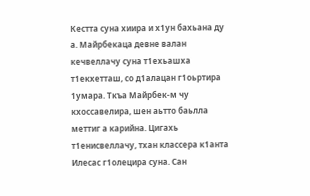Кестта суна хиира и х1ун бахьана ду а. Майрбекаца девне валан кечвеллачу суна т1ехьашха т1екхетташ, со д1алацан г1оьртира 1умара. Ткъа Майрбек-м чу кхоссавелира, шен аьтто баьлла меттиг а карийна. Цигахь т1енисвеллачу, тхан классера к1анта Илесас г1олецира суна. Сан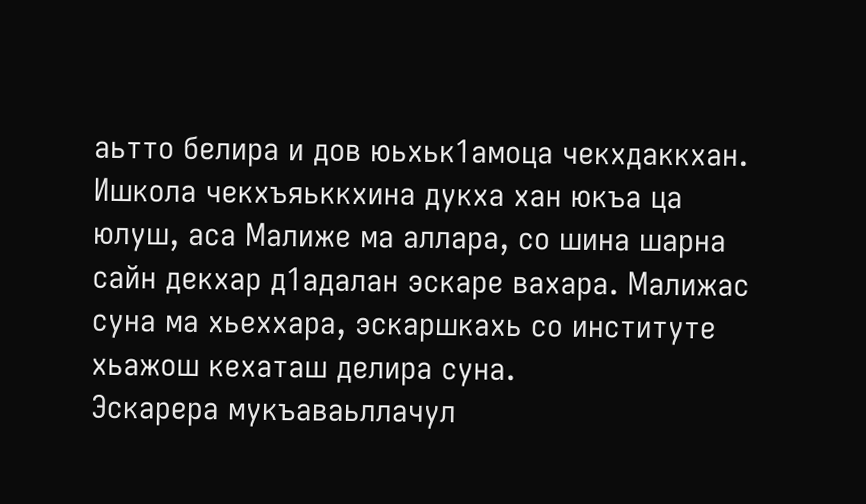аьтто белира и дов юьхьк1амоца чекхдаккхан.
Ишкола чекхъяьккхина дукха хан юкъа ца юлуш, аса Малиже ма аллара, со шина шарна сайн декхар д1адалан эскаре вахара. Малижас суна ма хьеххара, эскаршкахь со институте хьажош кехаташ делира суна.
Эскарера мукъаваьллачул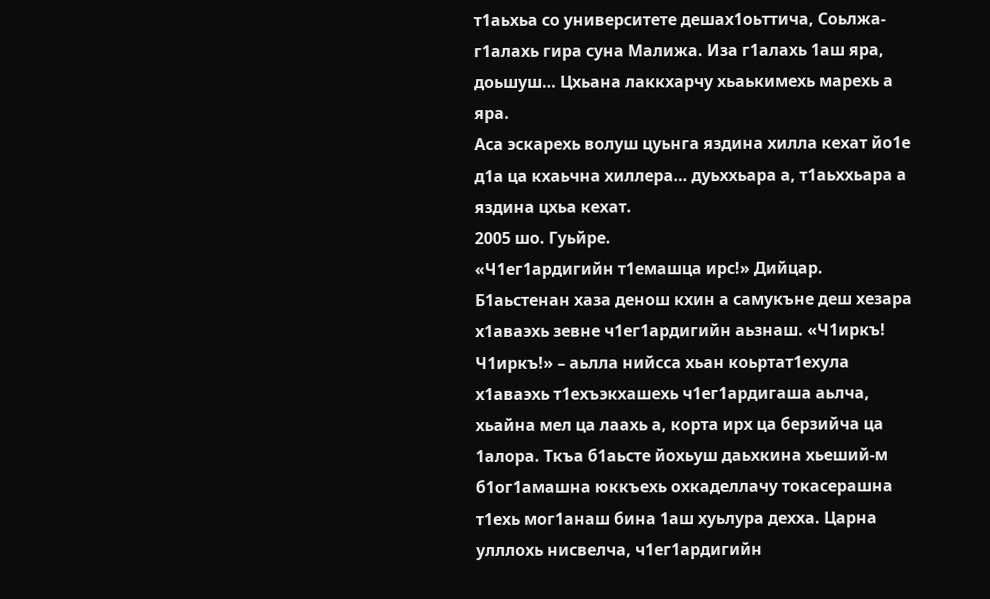т1аьхьа со университете дешах1оьттича, Соьлжа-г1алахь гира суна Малижа. Иза г1алахь 1аш яра, доьшуш… Цхьана лаккхарчу хьаькимехь марехь а яра.
Аса эскарехь волуш цуьнга яздина хилла кехат йо1е д1а ца кхаьчна хиллера… дуьххьара а, т1аьххьара а яздина цхьа кехат.
2005 шо. Гуьйре.
«Ч1ег1ардигийн т1емашца ирс!» Дийцар.
Б1аьстенан хаза денош кхин а самукъне деш хезара х1аваэхь зевне ч1ег1ардигийн аьзнаш. «Ч1иркъ! Ч1иркъ!» – аьлла нийсса хьан коьртат1ехула х1аваэхь т1ехъэкхашехь ч1ег1ардигаша аьлча, хьайна мел ца лаахь а, корта ирх ца берзийча ца 1алора. Ткъа б1аьсте йохьуш даьхкина хьеший-м б1ог1амашна юккъехь охкаделлачу токасерашна т1ехь мог1анаш бина 1аш хуьлура дехха. Царна улллохь нисвелча, ч1ег1ардигийн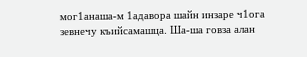мог1анаша-м 1адавора шайн инзаре ч1ога зевнечу къийсамашца. Ша-ша говза алан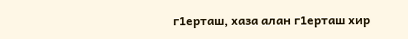г1ерташ, хаза алан г1ерташ хир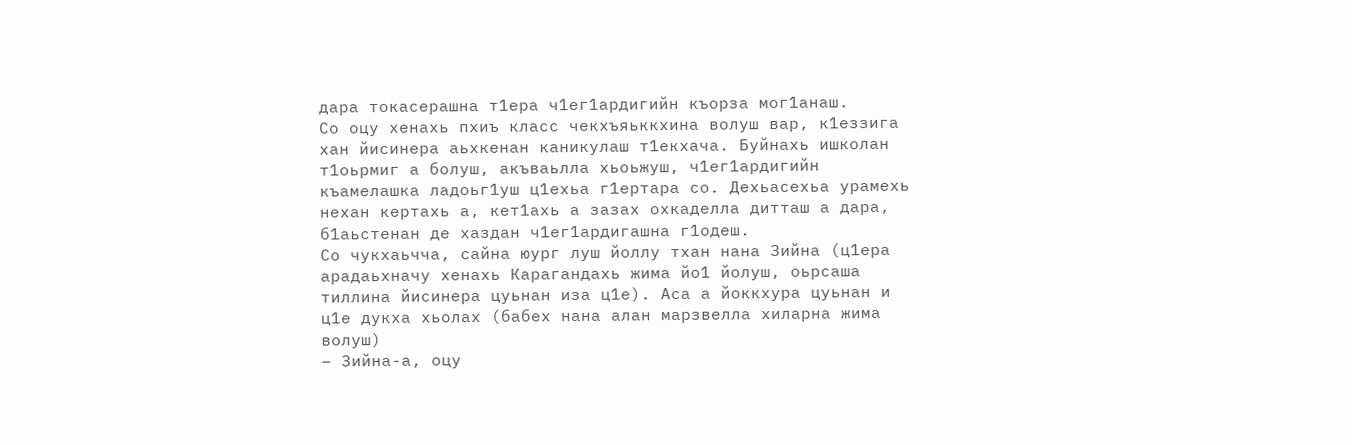дара токасерашна т1ера ч1ег1ардигийн къорза мог1анаш.
Со оцу хенахь пхиъ класс чекхъяьккхина волуш вар, к1еззига хан йисинера аьхкенан каникулаш т1екхача. Буйнахь ишколан т1оьрмиг а болуш, акъваьлла хьоьжуш, ч1ег1ардигийн къамелашка ладоьг1уш ц1ехьа г1ертара со. Дехьасехьа урамехь нехан кертахь а, кет1ахь а зазах охкаделла дитташ а дара, б1аьстенан де хаздан ч1ег1ардигашна г1одеш.
Со чукхаьчча, сайна юург луш йоллу тхан нана Зийна (ц1ера арадаьхначу хенахь Карагандахь жима йо1 йолуш, оьрсаша тиллина йисинера цуьнан иза ц1е). Аса а йоккхура цуьнан и ц1е дукха хьолах (бабех нана алан марзвелла хиларна жима волуш)
– Зийна-а, оцу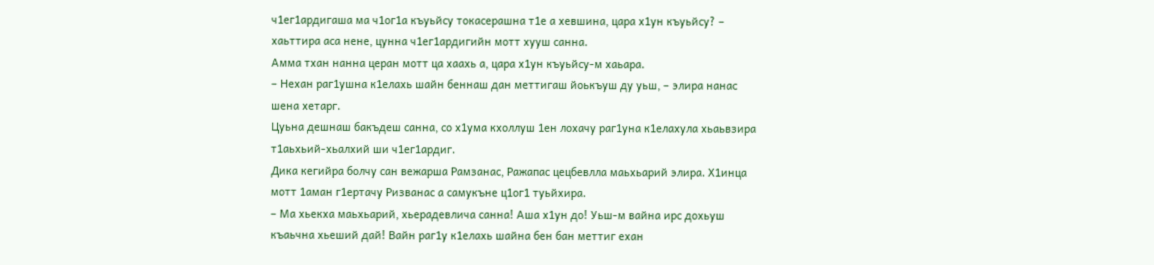ч1ег1ардигаша ма ч1ог1а къуьйсу токасерашна т1е а хевшина, цара х1ун къуьйсу? – хаьттира аса нене, цунна ч1ег1ардигийн мотт хууш санна.
Амма тхан нанна церан мотт ца хаахь а, цара х1ун къуьйсу-м хаьара.
– Нехан раг1ушна к1елахь шайн беннаш дан меттигаш йоькъуш ду уьш, – элира нанас шена хетарг.
Цуьна дешнаш бакъдеш санна, со х1ума кхоллуш 1ен лохачу раг1уна к1елахула хьаьвзира т1аьхьий-хьалхий ши ч1ег1ардиг.
Дика кегийра болчу сан вежарша Рамзанас, Ражапас цецбевлла маьхьарий элира. Х1инца мотт 1аман г1ертачу Ризванас а самукъне ц1ог1 туьйхира.
– Ма хьекха маьхьарий, хьерадевлича санна! Аша х1ун до! Уьш-м вайна ирс дохьуш къаьчна хьеший дай! Вайн раг1у к1елахь шайна бен бан меттиг ехан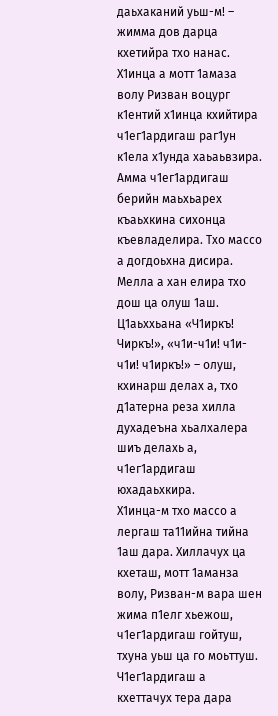даьхаканий уьш-м! – жимма дов дарца кхетийра тхо нанас.
Х1инца а мотт 1амаза волу Ризван воцург к1ентий х1инца кхийтира ч1ег1ардигаш раг1ун к1ела х1унда хаьаьвзира. Амма ч1ег1ардигаш берийн маьхьарех къаьхкина сихонца къевладелира. Тхо массо а догдоьхна дисира. Мелла а хан елира тхо дош ца олуш 1аш. Ц1аьххьана «Ч1иркъ! Чиркъ!», «ч1и-ч1и! ч1и-ч1и! ч1иркъ!» – олуш, кхинарш делах а, тхо д1атерна реза хилла духадеъна хьалхалера шиъ делахь а, ч1ег1ардигаш юхадаьхкира.
Х1инца-м тхо массо а лергаш та11ийна тийна 1аш дара. Хиллачух ца кхеташ, мотт 1аманза волу, Ризван-м вара шен жима п1елг хьежош, ч1ег1ардигаш гойтуш, тхуна уьш ца го моьттуш. Ч1ег1ардигаш а кхеттачух тера дара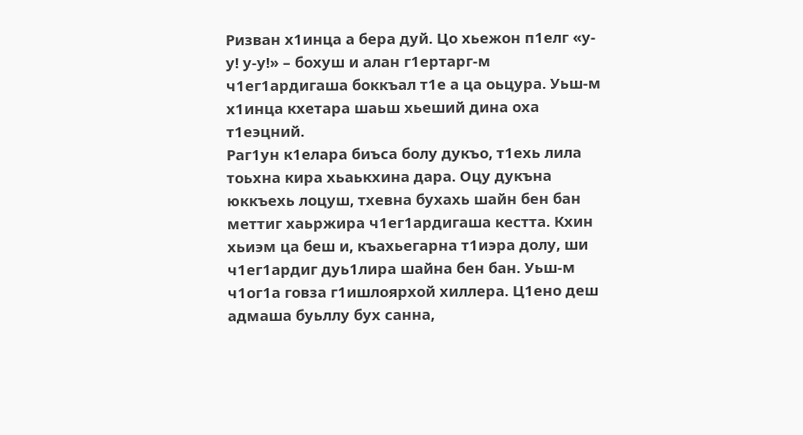Ризван х1инца а бера дуй. Цо хьежон п1елг «у-у! у-у!» – бохуш и алан г1ертарг-м ч1ег1ардигаша боккъал т1е а ца оьцура. Уьш-м х1инца кхетара шаьш хьеший дина оха т1еэцний.
Раг1ун к1елара биъса болу дукъо, т1ехь лила тоьхна кира хьаькхина дара. Оцу дукъна юккъехь лоцуш, тхевна бухахь шайн бен бан меттиг хаьржира ч1ег1ардигаша кестта. Кхин хьиэм ца беш и, къахьегарна т1иэра долу, ши ч1ег1ардиг дуь1лира шайна бен бан. Уьш-м ч1ог1а говза г1ишлоярхой хиллера. Ц1ено деш адмаша буьллу бух санна,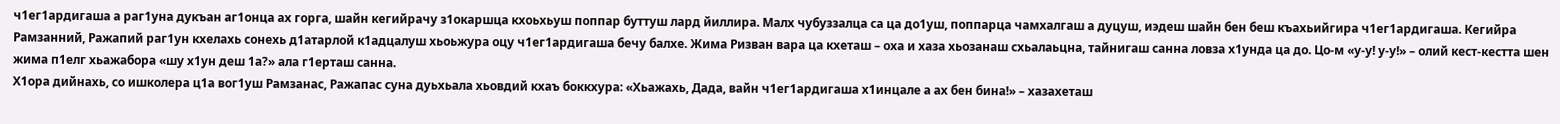ч1ег1ардигаша а раг1уна дукъан аг1онца ах горга, шайн кегийрачу з1окаршца кхоьхьуш поппар буттуш лард йиллира. Малх чубуззалца са ца до1уш, поппарца чамхалгаш а дуцуш, иэдеш шайн бен беш къахьийгира ч1ег1ардигаша. Кегийра Рамзанний, Ражапий раг1ун кхелахь сонехь д1атарлой к1адцалуш хьоьжура оцу ч1ег1ардигаша бечу балхе. Жима Ризван вара ца кхеташ – оха и хаза хьозанаш схьалаьцна, тайнигаш санна ловза х1унда ца до. Цо-м «у-у! у-у!» – олий кест-кестта шен жима п1елг хьажабора «шу х1ун деш 1а?» ала г1ерташ санна.
Х1ора дийнахь, со ишколера ц1а вог1уш Рамзанас, Ражапас суна дуьхьала хьовдий кхаъ боккхура: «Хьажахь, Дада, вайн ч1ег1ардигаша х1инцале а ах бен бина!» – хазахеташ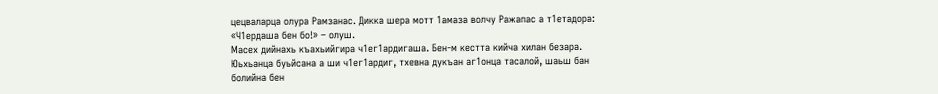цецваларца олура Рамзанас. Дикка шера мотт 1амаза волчу Ражапас а т1етадора: «Ч1ердаша бен бо!» – олуш.
Масех дийнахь къахьийгира ч1ег1ардигаша. Бен-м кестта кийча хилан безара. Юьхьанца буьйсана а ши ч1ег1ардиг, тхевна дукъан аг1онца тасалой, шаьш бан болийна бен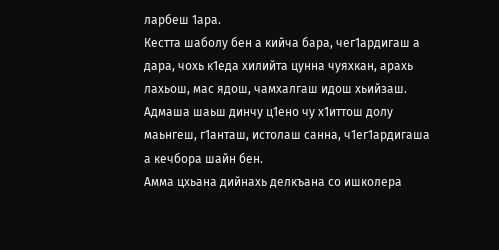ларбеш 1ара.
Кестта шаболу бен а кийча бара, чег1ардигаш а дара, чохь к1еда хилийта цунна чуяхкан, арахь лахьош, мас ядош, чамхалгаш идош хьийзаш. Адмаша шаьш динчу ц1ено чу х1иттош долу маьнгеш, г1анташ, истолаш санна, ч1ег1ардигаша а кечбора шайн бен.
Амма цхьана дийнахь делкъана со ишколера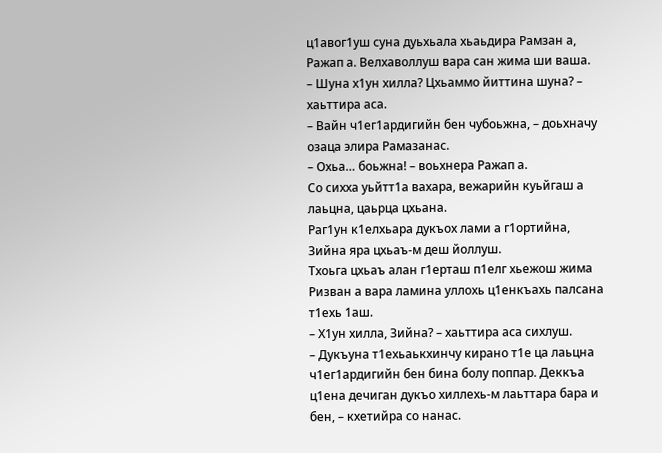ц1авог1уш суна дуьхьала хьаьдира Рамзан а, Ражап а. Велхаволлуш вара сан жима ши ваша.
– Шуна х1ун хилла? Цхьаммо йиттина шуна? – хаьттира аса.
– Вайн ч1ег1ардигийн бен чубоьжна, – доьхначу озаца элира Рамазанас.
– Охьа… боьжна! – воьхнера Ражап а.
Со сихха уьйтт1а вахара, вежарийн куьйгаш а лаьцна, цаьрца цхьана.
Раг1ун к1елхьара дукъох лами а г1ортийна, Зийна яра цхьаъ-м деш йоллуш.
Тхоьга цхьаъ алан г1ерташ п1елг хьежош жима Ризван а вара ламина уллохь ц1енкъахь палсана т1ехь 1аш.
– Х1ун хилла, Зийна? – хаьттира аса сихлуш.
– Дукъуна т1ехьаькхинчу кирано т1е ца лаьцна ч1ег1ардигийн бен бина болу поппар. Деккъа ц1ена дечиган дукъо хиллехь-м лаьттара бара и бен, – кхетийра со нанас.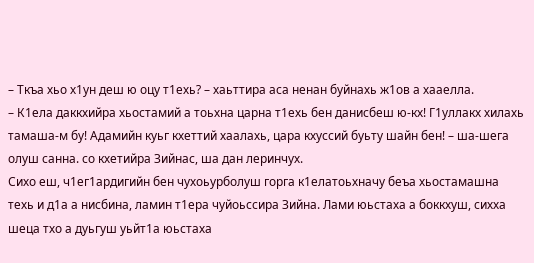– Ткъа хьо х1ун деш ю оцу т1ехь? – хаьттира аса ненан буйнахь ж1ов а хааелла.
– К1ела даккхийра хьостамий а тоьхна царна т1ехь бен данисбеш ю-кх! Г1уллакх хилахь тамаша-м бу! Адамийн куьг кхеттий хаалахь, цара кхуссий буьту шайн бен! – ша-шега олуш санна. со кхетийра Зийнас, ша дан леринчух.
Сихо еш, ч1ег1ардигийн бен чухоьурболуш горга к1елатоьхначу беъа хьостамашна техь и д1а а нисбина, ламин т1ера чуйоьссира Зийна. Лами юьстаха а боккхуш, сихха шеца тхо а дуьгуш уьйт1а юьстаха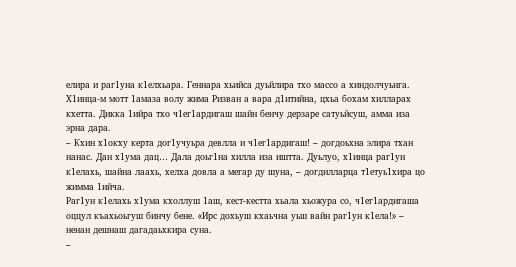елира и раг1уна к1елхьара. Геннара хьийса дуьйлира тхо массо а хиндолчуьнга. Х1инца-м мотт 1амаза волу жима Ризван а вара д1итийна, цхьа бохам хилларах кхетта. Дикка 1ийра тхо ч1ег1ардигаш шайн бенчу дерзаре сатуьйсуш, амма иза эрна дара.
– Кхин х1окху керта дог1учуьра девлла и ч1ег1ардигаш! – догдоьхна элира тхан нанас. Дан х1ума дац… Дала доьг1на хилла иза иштта. Дуьлуо, х1инца раг1ун к1елахь, шайна лаахь, хелха довла а мегар ду шуна, – догдилларца т1етуь1хира цо жимма 1ийча.
Раг1ун к1елахь х1ума кхоллуш 1аш, кест-кестта хьала хьожура со, ч1ег1ардигаша оццул къахьоьгуш бинчу бене. «Ирс дохьуш кхаьчна уьш вайн раг1ун к1ела!» – ненан дешнаш дагадаьхкира суна.
–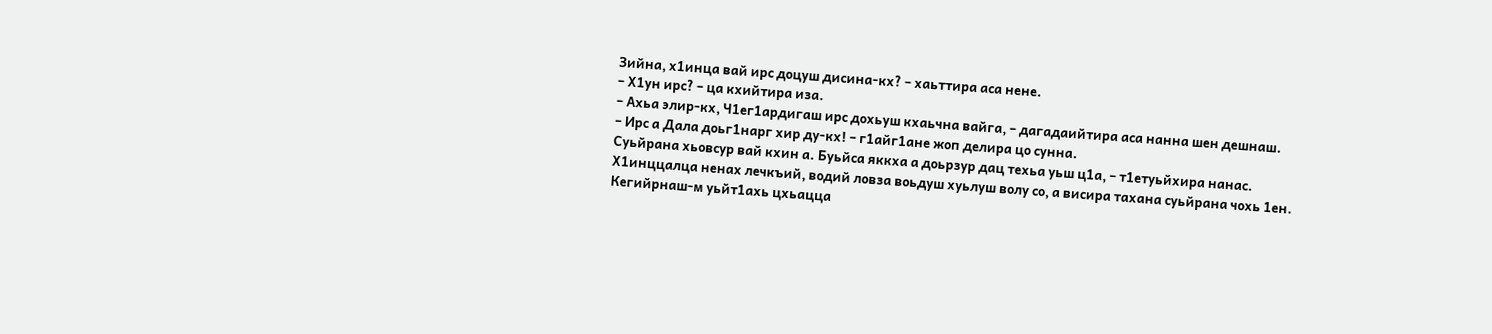Зийна, х1инца вай ирс доцуш дисина-кх? – хаьттира аса нене.
– Х1ун ирс? – ца кхийтира иза.
– Ахьа элир-кх, Ч1ег1ардигаш ирс дохьуш кхаьчна вайга, – дагадаийтира аса нанна шен дешнаш.
– Ирс а Дала доьг1нарг хир ду-кх! – г1айг1ане жоп делира цо сунна.
Суьйрана хьовсур вай кхин а. Буьйса яккха а доьрзур дац техьа уьш ц1а, – т1етуьйхира нанас.
Х1инццалца ненах лечкъий, водий ловза воьдуш хуьлуш волу со, а висира тахана суьйрана чохь 1ен. Кегийрнаш-м уьйт1ахь цхьацца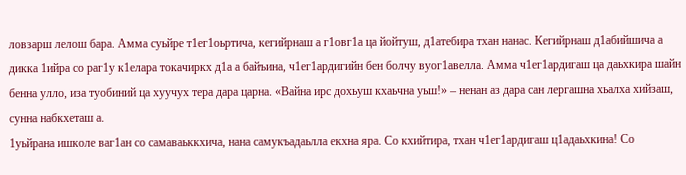ловзарш лелош бара. Амма суьйре т1ег1оьртича, кегийрнаш а г1овг1а ца йойтуш, д1атебира тхан нанас. Кегийрнаш д1абийшича а дикка 1ийра со раг1у к1елара токачиркх д1а а байъина, ч1ег1ардигийн бен болчу вуог1авелла. Амма ч1ег1ардигаш ца даьхкира шайн бенна улло, иза туобиний ца хуучух тера дара царна. «Вайна ирс дохьуш кхаьчна уьш!» – ненан аз дара сан лергашна хьалха хийзаш, сунна набкхеташ а.
1уьйрана ишколе ваг1ан со самаваьккхича, нана самукъадаьлла екхна яра. Со кхийтира, тхан ч1ег1ардигаш ц1адаьхкина! Со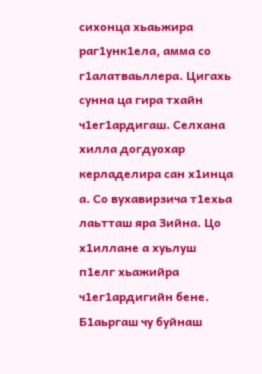сихонца хьаьжира раг1унк1ела, амма со г1алатваьллера. Цигахь сунна ца гира тхайн ч1ег1ардигаш. Селхана хилла догдуохар керладелира сан х1инца а. Со вухавирзича т1ехьа лаьтташ яра Зийна. Цо х1иллане а хуьлуш п1елг хьажийра ч1ег1ардигийн бене. Б1аьргаш чу буйнаш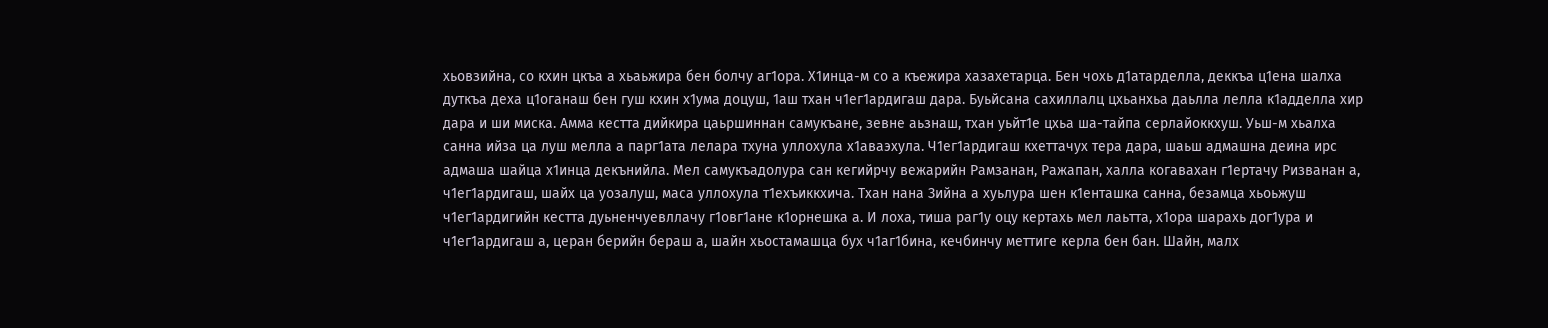хьовзийна, со кхин цкъа а хьаьжира бен болчу аг1ора. Х1инца-м со а къежира хазахетарца. Бен чохь д1атарделла, деккъа ц1ена шалха дуткъа деха ц1оганаш бен гуш кхин х1ума доцуш, 1аш тхан ч1ег1ардигаш дара. Буьйсана сахиллалц цхьанхьа даьлла лелла к1адделла хир дара и ши миска. Амма кестта дийкира цаьршиннан самукъане, зевне аьзнаш, тхан уьйт1е цхьа ша-тайпа серлайоккхуш. Уьш-м хьалха санна ийза ца луш мелла а парг1ата лелара тхуна уллохула х1аваэхула. Ч1ег1ардигаш кхеттачух тера дара, шаьш адмашна деина ирс адмаша шайца х1инца декънийла. Мел самукъадолура сан кегийрчу вежарийн Рамзанан, Ражапан, халла когавахан г1ертачу Ризванан а, ч1ег1ардигаш, шайх ца уозалуш, маса уллохула т1ехъиккхича. Тхан нана Зийна а хуьлура шен к1енташка санна, безамца хьоьжуш ч1ег1ардигийн кестта дуьненчуевллачу г1овг1ане к1орнешка а. И лоха, тиша раг1у оцу кертахь мел лаьтта, х1ора шарахь дог1ура и ч1ег1ардигаш а, церан берийн бераш а, шайн хьостамашца бух ч1аг1бина, кечбинчу меттиге керла бен бан. Шайн, малх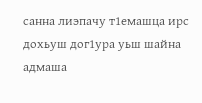санна лиэпачу т1емашца ирс дохьуш дог1ура уьш шайна адмаша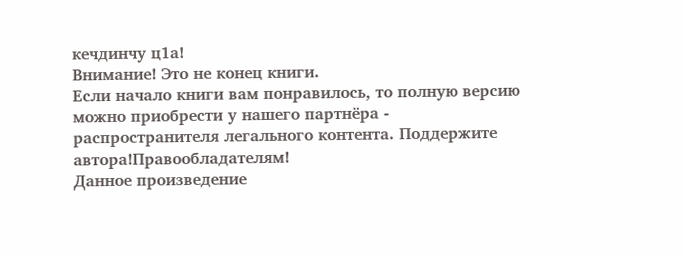кечдинчу ц1а!
Внимание! Это не конец книги.
Если начало книги вам понравилось, то полную версию можно приобрести у нашего партнёра - распространителя легального контента. Поддержите автора!Правообладателям!
Данное произведение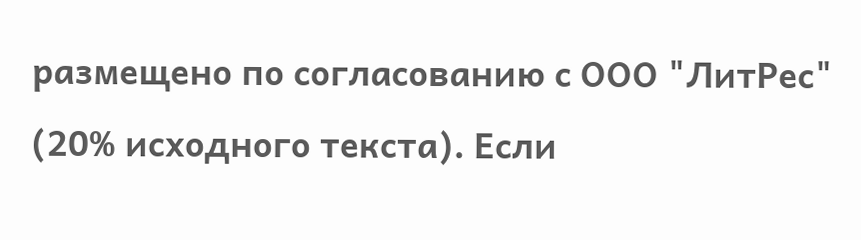размещено по согласованию с ООО "ЛитРес" (20% исходного текста). Если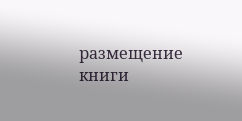размещение книги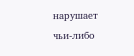нарушает чьи-либо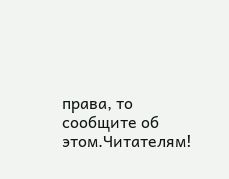права, то сообщите об этом.Читателям!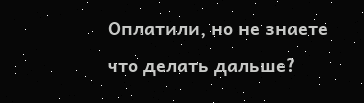Оплатили, но не знаете что делать дальше?